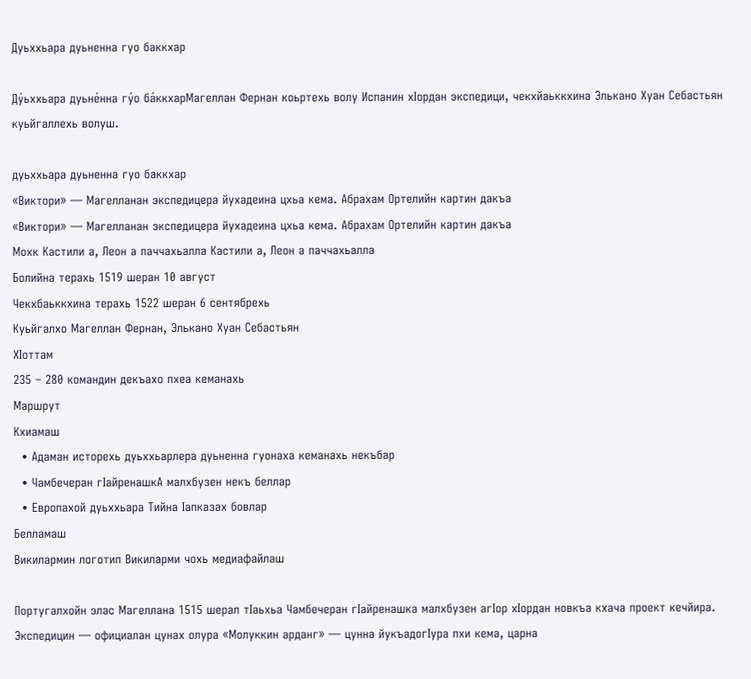Дуьххьара дуьненна гуо баккхар

Ду́ьххьара дуьне́нна гу́о ба́ккхарМагеллан Фернан коьртехь волу Испанин хӀордан экспедици, чекхйаьккхина Элькано Хуан Себастьян куьйгаллехь волуш.

дуьххьара дуьненна гуо баккхар
«Виктори» — Магелланан экспедицера йухадеина цхьа кема. Абрахам Ортелийн картин дакъа
«Виктори» — Магелланан экспедицера йухадеина цхьа кема. Абрахам Ортелийн картин дакъа
Мохк Кастили а, Леон а паччахьалла Кастили а, Леон а паччахьалла
Болийна терахь 1519 шеран 10 август
Чекхбаьккхина терахь 1522 шеран 6 сентябрехь
Куьйгалхо Магеллан Фернан, Элькано Хуан Себастьян
ХӀоттам
235 – 280 командин декъахо пхеа кеманахь
Маршрут
Кхиамаш
  • Адаман исторехь дуьххьарлера дуьненна гуонаха кеманахь некъбар
  • Чамбечеран гӀайренашкА малхбузен некъ беллар
  • Европахой дуьххьара Тийна Ӏапказах бовлар
Белламаш
Викилармин логотип Викиларми чохь медиафайлаш

Португалхойн элас Магеллана 1515 шерал тӀаьхьа Чамбечеран гӀайренашка малхбузен агӀор хӀордан новкъа кхача проект кечйира. Экспедицин — официалан цунах олура «Молуккин арданг» — цунна йукъадогӀура пхи кема, царна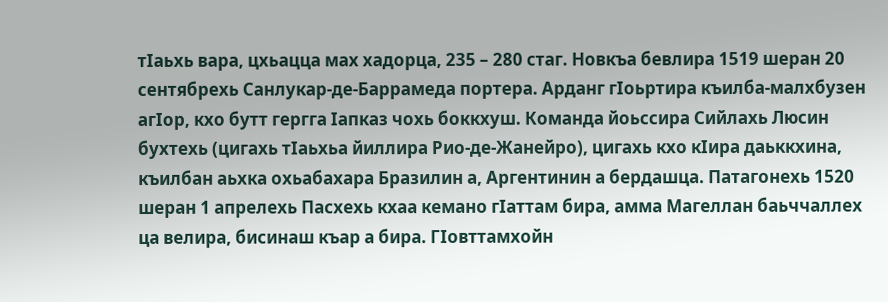тӀаьхь вара, цхьацца мах хадорца, 235 – 280 стаг. Новкъа бевлира 1519 шеран 20 сентябрехь Санлукар-де-Баррамеда портера. Арданг гӀоьртира къилба-малхбузен агӀор, кхо бутт гергга Ӏапказ чохь боккхуш. Команда йоьссира Сийлахь Люсин бухтехь (цигахь тӀаьхьа йиллира Рио-де-Жанейро), цигахь кхо кӀира даьккхина, къилбан аьхка охьабахара Бразилин а, Аргентинин а бердашца. Патагонехь 1520 шеран 1 апрелехь Пасхехь кхаа кемано гӀаттам бира, амма Магеллан баьччаллех ца велира, бисинаш къар а бира. ГӀовттамхойн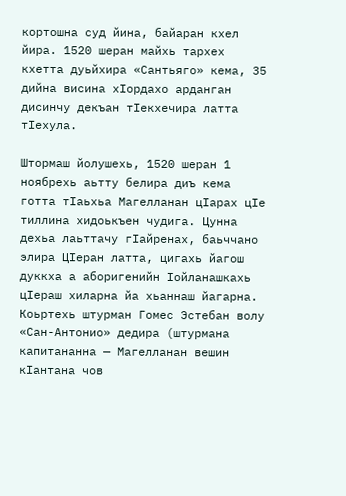кортошна суд йина, байаран кхел йира. 1520 шеран майхь тархех кхетта дуьйхира «Сантьяго» кема, 35 дийна висина хӀордахо арданган дисинчу декъан тӀекхечира латта тӀехула.

Штормаш йолушехь, 1520 шеран 1 ноябрехь аьтту белира диъ кема готта тӀаьхьа Магелланан цӀарах цӀе тиллина хидоькъен чудига. Цунна дехьа лаьттачу гӀайренах, баьччано элира ЦӀеран латта, цигахь йагош дуккха а аборигенийн Ӏойланашкахь цӀераш хиларна йа хьаннаш йагарна. Коьртехь штурман Гомес Эстебан волу «Сан-Антонио» дедира (штурмана капитананна — Магелланан вешин кӀантана чов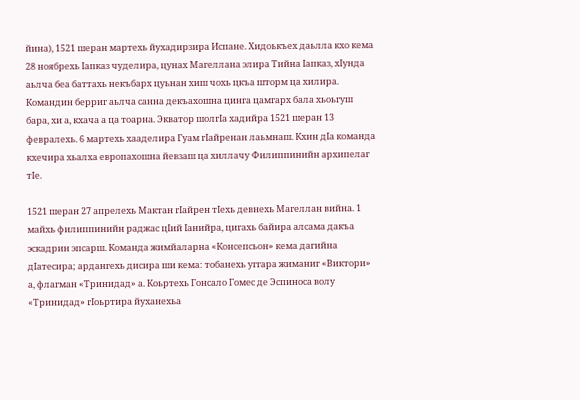йина), 1521 шеран мартехь йухадирзира Испане. Хидоькъех даьлла кхо кема 28 ноябрехь Ӏапказ чуделира, цунах Магеллана элира Тийна Ӏапказ, хӀунда аьлча беа баттахь некъбарх цуьнан хиш чохь цкъа шторм ца хилира. Командин берриг аьлча санна декъахошна цинга цамгарх бала хьоьгуш бара, хи а, кхача а ца тоарна. Экватор шолгӀа хадийра 1521 шеран 13 февралехь. 6 мартехь хааделира Гуам гӀайренан лаьмнаш. Кхин дӀа команда кхечира хьалха европахошна йевзаш ца хиллачу Филиппинийн архипелаг тӀе.

1521 шеран 27 апрелехь Мактан гӀайрен тӀехь девнехь Магеллан вийна. 1 майхь филиппинийн раджас цӀий Ӏанийра, цигахь байира алсама дакъа эскадрин эпсарш. Команда жимйаларна «Консепсьон» кема дагийна дӀатесира; ардангехь дисира ши кема: тобанехь уггара жиманиг «Виктори» а, флагман «Тринидад» а. Коьртехь Гонсало Гомес де Эспиноса волу «Тринидад» гӀоьртира йуханехьа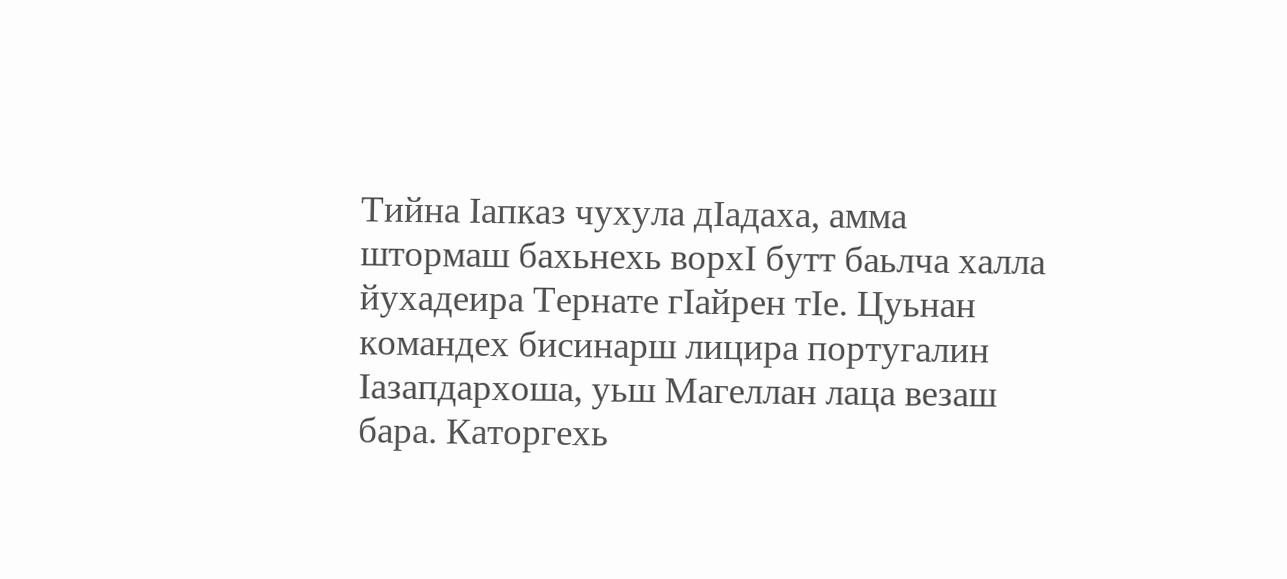Тийна Ӏапказ чухула дӀадаха, амма штормаш бахьнехь ворхӀ бутт баьлча халла йухадеира Тернате гӀайрен тӀе. Цуьнан командех бисинарш лицира португалин Ӏазапдархоша, уьш Магеллан лаца везаш бара. Каторгехь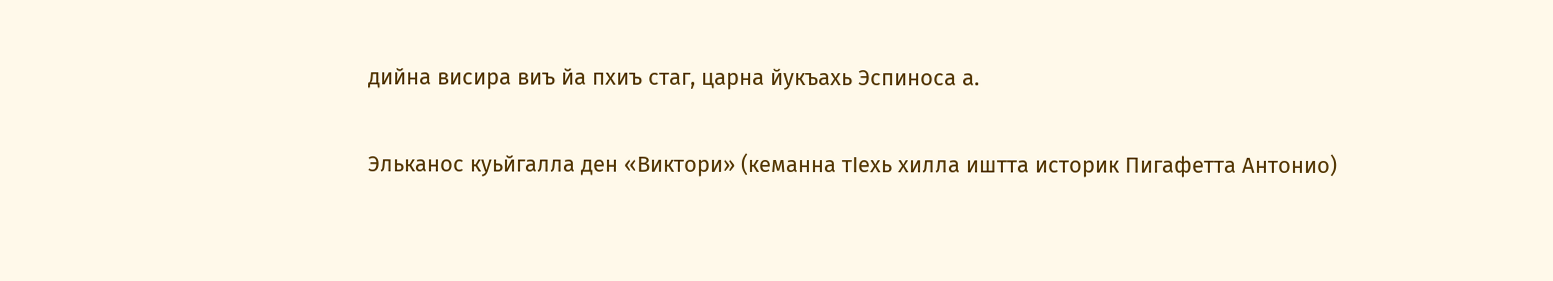дийна висира виъ йа пхиъ стаг, царна йукъахь Эспиноса а.

Эльканос куьйгалла ден «Виктори» (кеманна тӀехь хилла иштта историк Пигафетта Антонио)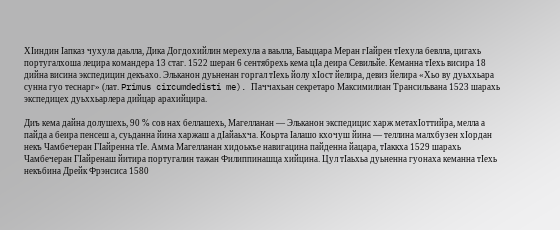ХӀиндин Ӏапказ чухула даьлла, Дика Догдохийлин мерехула а ваьлла, Баьццара Меран гӀайрен тӀехула бевлла, цигахь португалхоша лецира командера 13 стаг. 1522 шеран 6 сентябрехь кема цӀа деира Севильйе. Кеманна тӀехь висира 18 дийна висина экспедицин декъахо. Эльканон дуьненан горгал тӀехь йолу хӀост йелира, девиз йелира «Хьо ву дуьххьара сунна гуо теснарг» (лат. Primus circumdedisti me). Паччахьан секретаро Максимилиан Трансильвана 1523 шарахь экспедицех дуьххьарлера дийцар арахийцира.

Диъ кема дайна долушехь, 90 % сов нах беллашехь, Магелланан — Эльканон экспедицис харж метахӀоттийра, мелла а пайда а беира пенсеш а, суьданна йина харжаш а дӀайаьхча. Коьрта Ӏалашо кхочуш йина — теллина малхбузен хӀордан некъ Чамбечеран ГӀайренна тӀе. Амма Магелланан хидоькъе навигацина пайденна йацара, тӀаккха 1529 шарахь Чамбечеран ГӀайренаш йитира португалин тажан Филиппинашца хийцина. Цул тӀаьхьа дуьненна гуонаха кеманна тӀехь некъбина Дрейк Фрэнсиса 1580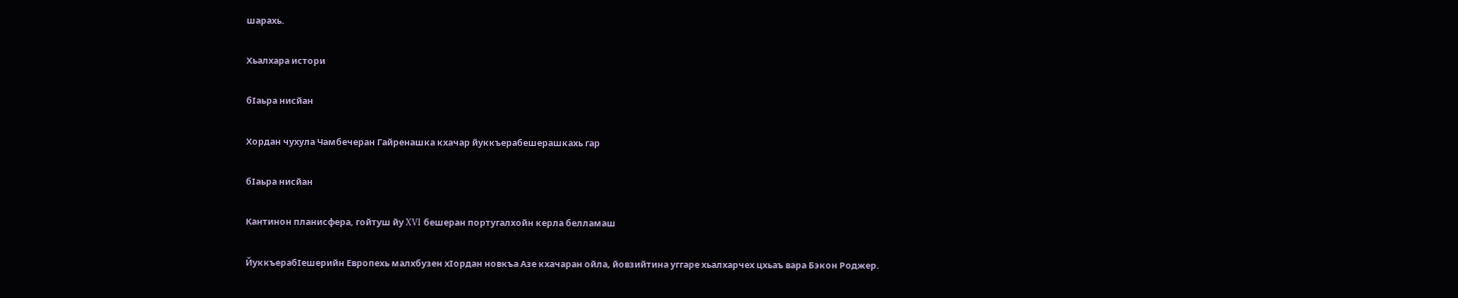шарахь.

Хьалхара истори

бӀаьра нисйан

Хордан чухула Чамбечеран Гайренашка кхачар йуккъерабешерашкахь гар

бӀаьра нисйан

Кантинон планисфера, гойтуш йу XVI бешеран португалхойн керла белламаш

ЙуккъерабӀешерийн Европехь малхбузен хӀордан новкъа Азе кхачаран ойла, йовзийтина уггаре хьалхарчех цхьаъ вара Бэкон Роджер.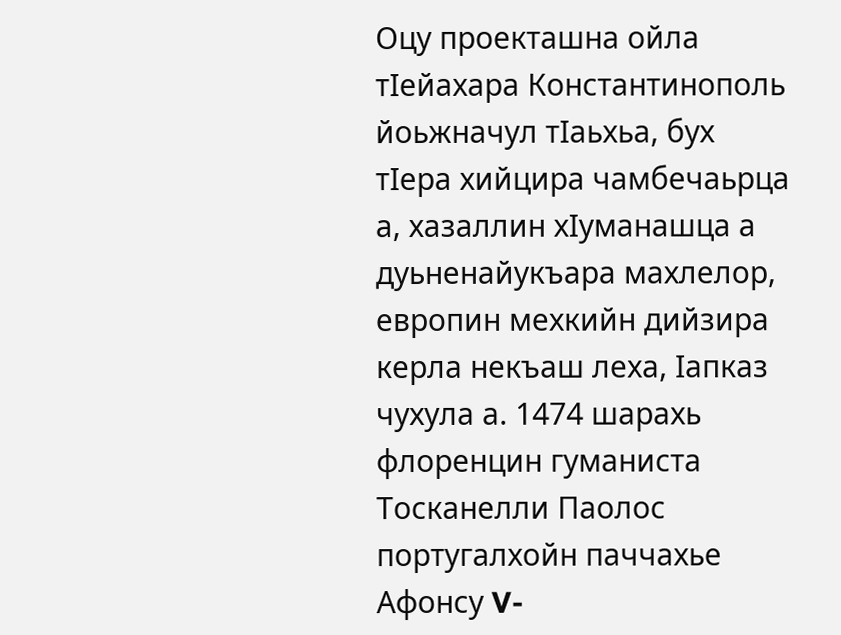Оцу проекташна ойла тӀейахара Константинополь йоьжначул тӀаьхьа, бух тӀера хийцира чамбечаьрца а, хазаллин хӀуманашца а дуьненайукъара махлелор, европин мехкийн дийзира керла некъаш леха, Ӏапказ чухула а. 1474 шарахь флоренцин гуманиста Тосканелли Паолос португалхойн паччахье Афонсу V-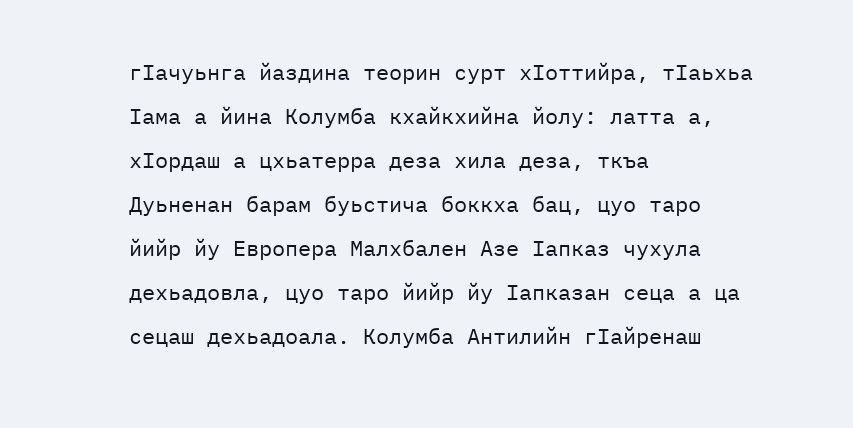гӀачуьнга йаздина теорин сурт хӀоттийра, тӀаьхьа Ӏама а йина Колумба кхайкхийна йолу: латта а, хӀордаш а цхьатерра деза хила деза, ткъа Дуьненан барам буьстича боккха бац, цуо таро йийр йу Европера Малхбален Азе Ӏапказ чухула дехьадовла, цуо таро йийр йу Ӏапказан сеца а ца сецаш дехьадоала. Колумба Антилийн гӀайренаш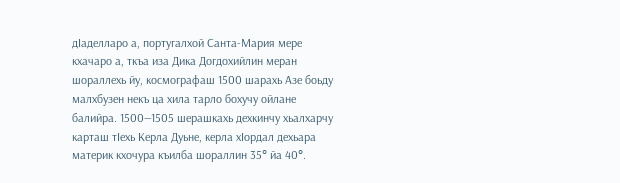дӀаделларо а, португалхой Санта-Мария мере кхачаро а, ткъа иза Дика Догдохийлин меран шораллехь йу, космографаш 1500 шарахь Азе боьду малхбузен некъ ца хила тарло бохучу ойлане балийра. 1500—1505 шерашкахь дехкинчу хьалхарчу карташ тӀехь Керла Дуьне, керла хӀордал дехьара материк кхочура къилба шораллин 35° йа 40°.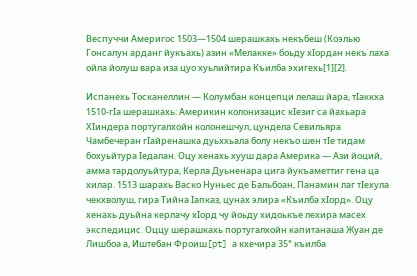Веспуччи Америгос 1503—1504 шерашкахь некъбеш (Коэлью Гонсалун арданг йукъахь) азин «Мелакке» боьду хӀордан некъ лаха ойла йолуш вара иза цуо хуьлийтира Къилба эхигехь[1][2].

Испанехь Тосканеллин — Колумбан концепци лелаш йара, тӀаккха 1510-гӀа шерашкахь: Америкин колонизацис кӀезиг са йахьара ХӀиндера португалхойн колонешчул, цундела Севильяра Чамбечеран гӀайренашка дуьххьала болу некъо шен тӀе тидам бохуьйтура Ӏедалан. Оцу хенахь хууш дара Америка — Ази йоций, амма тардолуьйтура, Керла Дуьненара цига йукъаметтиг гена ца хилар. 1513 шарахь Васко Нуньес де Бальбоан, Панамин лаг тӀехула чекхволуш, гира Тийна Ӏапказ, цунах элира «Къилба хӀорд». Оцу хенахь дуьйна керлачу хӀорд чу йоьду хидоькъе лехира масех экспедицис. Оццу шерашкахь португалхойн капитанаша Жуан де Лишбоа а, Иштебан Фроиш[pt] а кхечира 35° къилба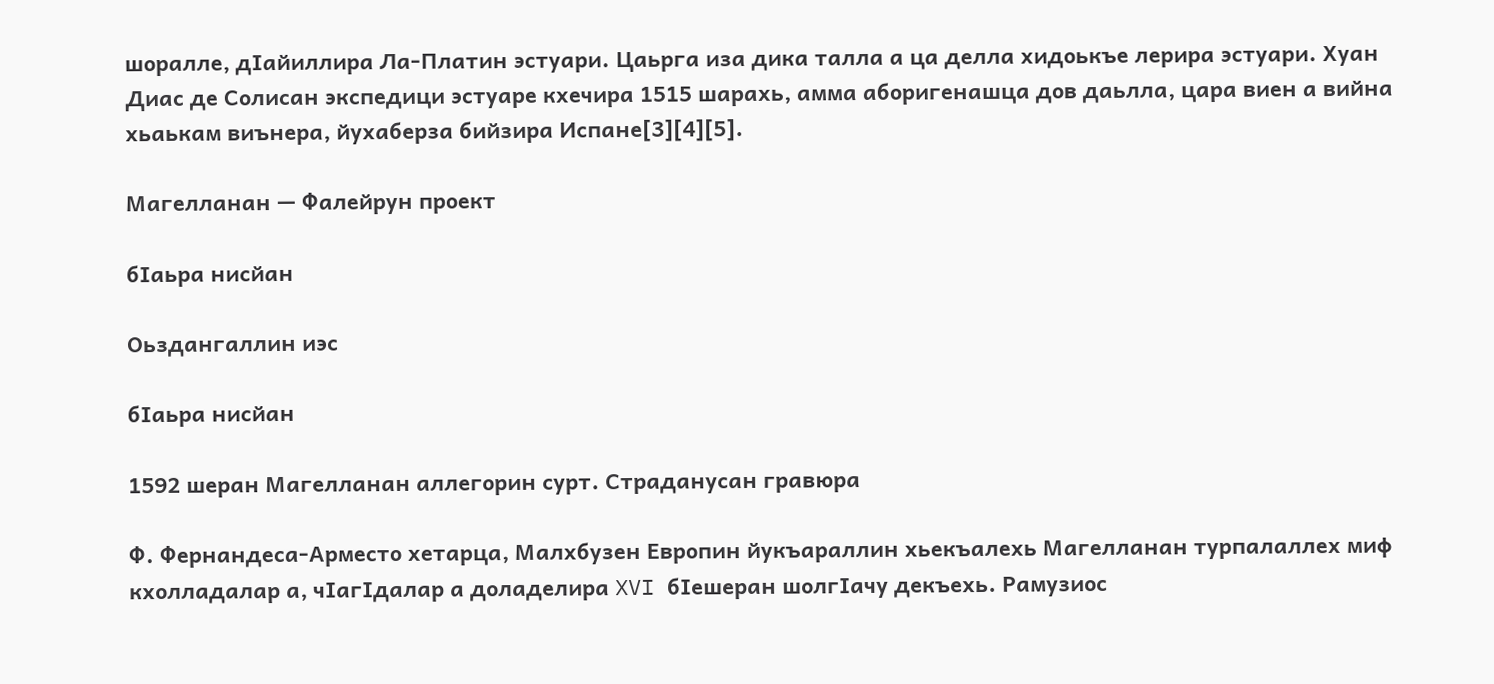шоралле, дӀайиллира Ла-Платин эстуари. Цаьрга иза дика талла а ца делла хидоькъе лерира эстуари. Хуан Диас де Солисан экспедици эстуаре кхечира 1515 шарахь, амма аборигенашца дов даьлла, цара виен а вийна хьаькам виънера, йухаберза бийзира Испане[3][4][5].

Магелланан — Фалейрун проект

бӀаьра нисйан

Оьздангаллин иэс

бӀаьра нисйан

1592 шеран Магелланан аллегорин сурт. Страданусан гравюра

Ф. Фернандеса-Арместо хетарца, Малхбузен Европин йукъараллин хьекъалехь Магелланан турпалаллех миф кхолладалар а, чӀагӀдалар а доладелира XVI бӀешеран шолгӀачу декъехь. Рамузиос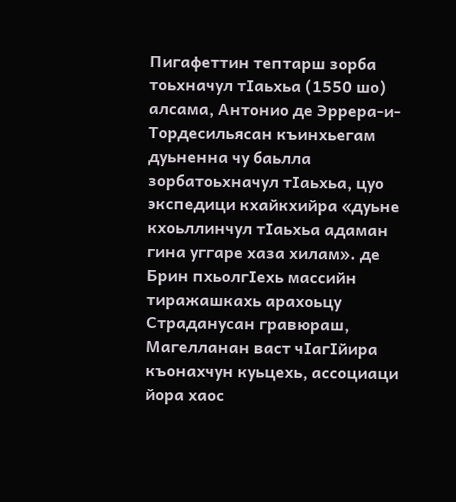Пигафеттин тептарш зорба тоьхначул тӀаьхьа (1550 шо) алсама, Антонио де Эррера-и-Тордесильясан къинхьегам дуьненна чу баьлла зорбатоьхначул тӀаьхьа, цуо экспедици кхайкхийра «дуьне кхоьллинчул тӀаьхьа адаман гина уггаре хаза хилам». де Брин пхьолгӀехь массийн тиражашкахь арахоьцу Страданусан гравюраш, Магелланан васт чӀагӀйира къонахчун куьцехь, ассоциаци йора хаос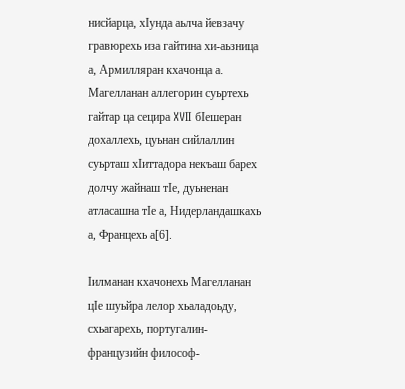нисйарца, хӀунда аьлча йевзачу гравюрехь иза гайтина хи-аьзница а, Армилляран кхачонца а. Магелланан аллегорин суьртехь гайтар ца сецира XVII бӀешеран дохаллехь, цуьнан сийлаллин суьрташ хӀиттадора некъаш барех долчу жайнаш тӀе, дуьненан атласашна тӀе а, Нидерландашкахь а, Францехь а[6].

Ӏилманан кхачонехь Магелланан цӀе шуьйра лелор хьаладоьду, схьагарехь, португалин-французийн философ-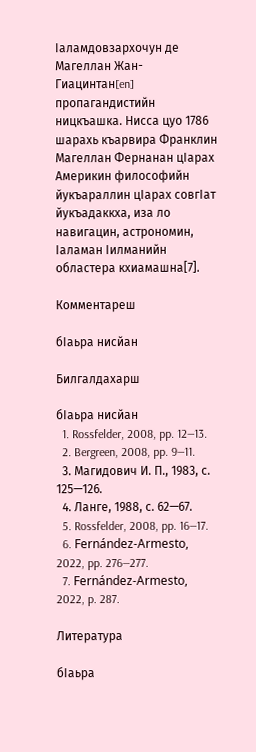Ӏаламдовзархочун де Магеллан Жан-Гиацинтан[en] пропагандистийн ницкъашка. Нисса цуо 1786 шарахь къарвира Франклин Магеллан Фернанан цӀарах Америкин философийн йукъараллин цӀарах совгӀат йукъадаккха, иза ло навигацин, астрономин, Ӏаламан Ӏилманийн областера кхиамашна[7].

Комментареш

бӀаьра нисйан

Билгалдахарш

бӀаьра нисйан
  1. Rossfelder, 2008, pp. 12—13.
  2. Bergreen, 2008, pp. 9—11.
  3. Магидович И. П., 1983, с. 125—126.
  4. Ланге, 1988, с. 62—67.
  5. Rossfelder, 2008, pp. 16—17.
  6. Fernández-Armesto, 2022, pp. 276—277.
  7. Fernández-Armesto, 2022, p. 287.

Литература

бӀаьра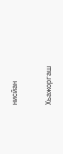нисйан

Хьажоргаш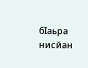бӀаьра нисйан